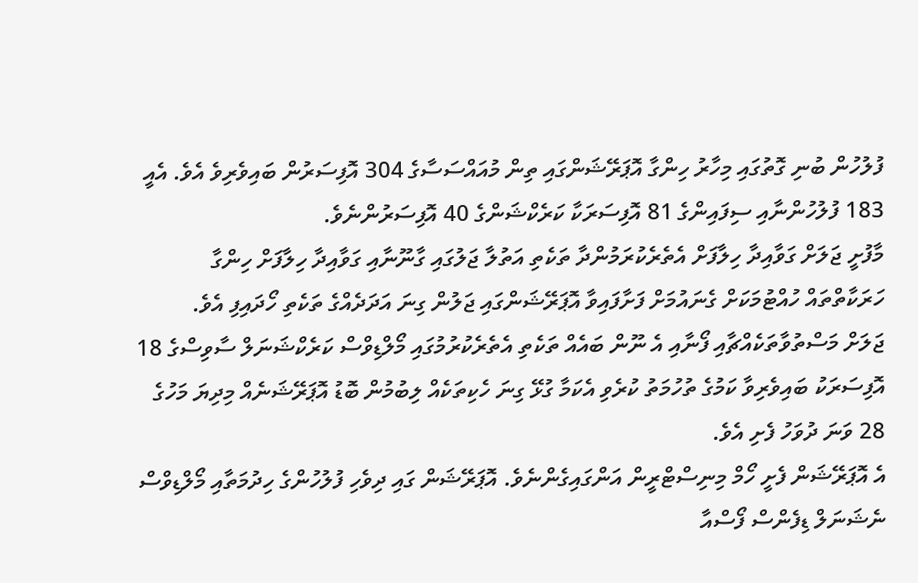ފުލުހުން ބުނި ގޮތުގައި މިހާރު ހިންގާ އޮޕަރޭޝަންގައި ތިން މުއައްސަސާގެ 304 އޮފިސަރުން ބައިވެރިވެ އެވެ. އެއީ 183 ފުލުހުންނާއި ސިފައިންގެ 81 އޮފިސަރަކާ ކަރެކްޝަންގެ 40 އޮފިސަރުންނެވެ.
މާފުށީ ޖަލަށް ގަވާއިދާ ހިލާފަށް އެތެރެކުރަމުންދާ ތަކެތި އަތުލާ ޖަލުގައި ގާނޫނާއި ގަވާއިދާ ހިލާފަށް ހިންގާ ހަރަކާތްތައް ހުއްޓުމަކަށް ގެނައުމަށް ފަށާފައިވާ އޮޕަރޭޝަންގައި ޖަލުން ގިނަ އަދަދެއްގެ ތަކެތި ހޯދައިފި އެވެ.
ޖަލަށް މަސްތުވާތަކެއްޗާއި ފޯނާއި އެ ނޫން ބައެއް ތަކެތި އެތެރެކުރުމުގައި މޯލްޑިވްސް ކަރެކްޝަނަލް ސާވިސްގެ 18 އޮފިސަރަކު ބައިވެރިވާ ކަމުގެ ތުހުމަތު ކުރެވި އެކަމާ ގުޅޭ ގިނަ ހެކިތަކެއް ލިބުމުން ބޮޑު އޮޕަރޭޝަނެއް މިދިޔަ މަހުގެ 28 ވަނަ ދުވަހު ފެށި އެވެ.
އެ އޮޕަރޭޝަން ފެށީ ހޯމް މިނިސްޓްރީން އަންގައިގެންނެވެ. އޮޕަރޭޝަން ގައި ދިވެހި ފުލުހުންގެ ހިދުމަތާއި މޯލްޑިވްސް ނެޝަނަލް ޑިފެންސް ފޯސްއާ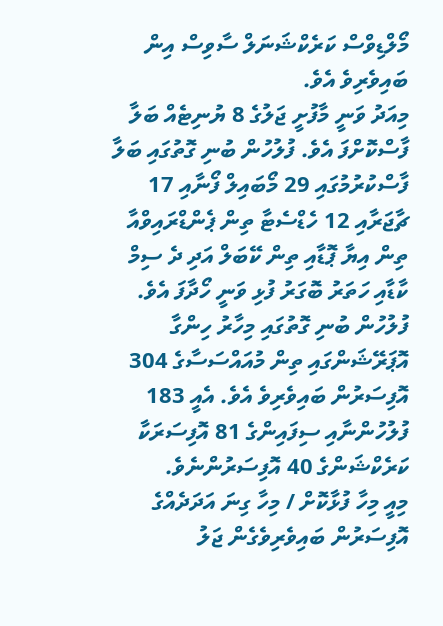މޯލްޑިވްސް ކަރެކްޝަނަލް ސާވިސް އިން ބައިވެރިވެ އެވެ.
މިއަދު ވަނީ މާފުށީ ޖަލުގެ 8 ޔުނިޓެއް ބަލާ ފާސްކޮށްފަ އެވެ. ފުލުހުން ބުނި ގޮތުގައި ބަލާ ފާސްކުރުމުގައި 29 މޯބައިލް ފޯނާއި 17 ޗާޖަރާއި 12 ހެޑްސެޓާ ތިން ޕެންޑްރައިވްއާ ތިން އިޔާ ޕޮޑާއި ތިން ކޭބަލް އަދި ދެ ސިމް ކާޑާއި ހަތަރު ބޮގަރު ފުޅި ވަނީ ހޯދާފަ އެވެ.
ފުލުހުން ބުނި ގޮތުގައި މިހާރު ހިންގާ އޮޕަރޭޝަންގައި ތިން މުއައްސަސާގެ 304 އޮފިސަރުން ބައިވެރިވެ އެވެ. އެއީ 183 ފުލުހުންނާއި ސިފައިންގެ 81 އޮފިސަރަކާ ކަރެކްޝަންގެ 40 އޮފިސަރުންނެވެ.
މިއީ މިހާ ފުޅާކޮށް / މިހާ ގިނަ އަދަދެއްގެ އޮފިސަރުން ބައިވެރިވެގެން ޖަލު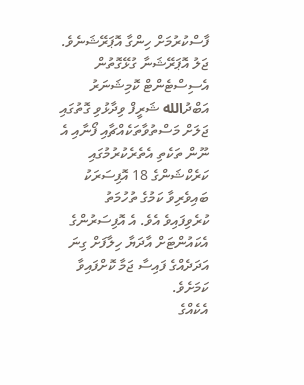ފާސްކުރުމަށް ހިންގާ އޮޕަރޭޝަނެވެ.
ޖަލު އޮޕަރޭޝަނާ ގުޅޭގޮތުން އެސިސްޓެންޓް ކޮމިޝަނަރު އަބްދުالله ޝަރީފް ވިދާޅުވި ގޮތުގައި ޖަލަށް މަސްތުވާތަކެއްޗާއި ފޯނާއި އެ ނޫން ތަކެތި އެތެރެކުރުމުގައި ކަރެކްޝަންގެ 18 އޮފިސަރަކު ބައިވެރިވާ ކަމުގެ ތުހުމަތު ކުރެވިފައިވެ އެވެ. އެ އޮފިސަރުންގެ އެކައުންޓަށް އާދަޔާ ހިލާފަށް ގިނަ އަދަދެއްގެ ފައިސާ ޖަމާ ކޮށްފައިވާ ކަމަށެވެ.
އެކެއްގެ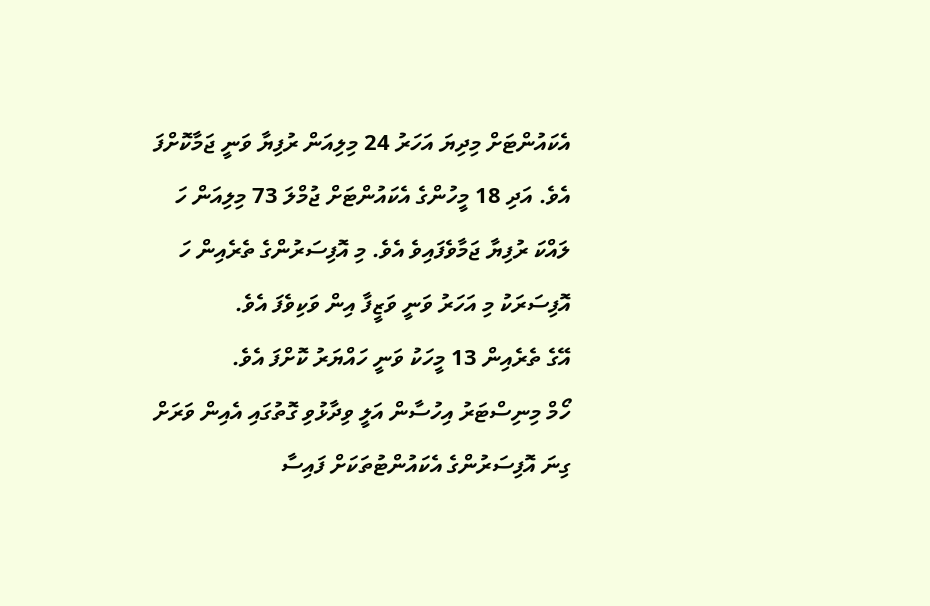އެކައުންޓަށް މިދިޔަ އަހަރު 24 މިލިއަން ރުފިޔާ ވަނީ ޖަމާކޮށްފަ އެވެ. އަދި 18 މީހުންގެ އެކައުންޓަށް ޖުމްލަ 73 މިލިއަން ހަ ލައްކަ ރުފިޔާ ޖަމާވެފައިވެ އެވެ. މި އޮފިސަރުންގެ ތެރެއިން ހަ އޮފިސަރަކު މި އަހަރު ވަނީ ވަޒީފާ އިން ވަކިވެފަ އެވެ.
އޭގެ ތެރެއިން 13 މީހަކު ވަނީ ހައްޔަރު ކޮށްފަ އެވެ.
ހޯމް މިނިސްޓަރު އިހުސާން އަލީ ވިދާޅުވި ގޮތުގައި އެއިން ވަރަށް ގިނަ އޮފިސަރުންގެ އެކައުންޓުތަކަށް ފައިސާ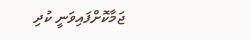ޖަމާކޮށްފައިވަނީ ކުދި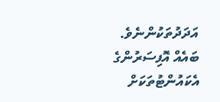އަދަދުތަކުންނެވެ. ބައެއް އޮފިސަރުންގެ އެކައުންޓުތަކަށް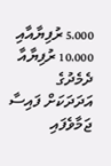5،000 ރުފިޔާއާއި 10،000 ރުފިޔާއާ ދެމެދުގެ އަދަދަކަށް ފައިސާ ޖަމާވެފައި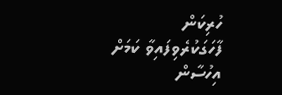ހުރިކަން ފާހަގަކުރެވިފައިވާ ކަމަށް އިހުސާން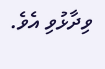ވިދާޅުވި އެވެ.